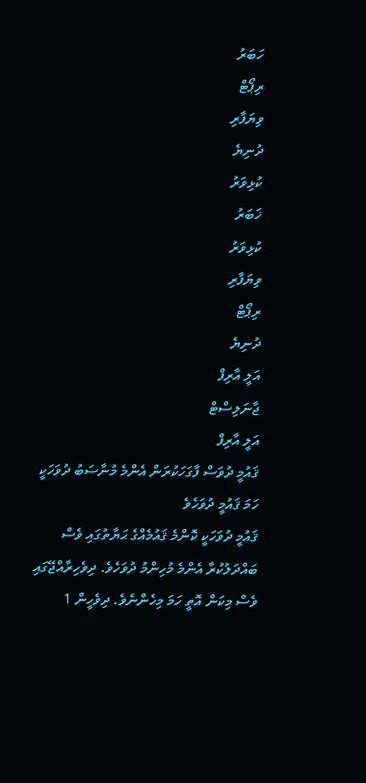ހަބަރު
ރިޕޯޓް
ވިޔަފާރި
ދުނިޔެ
ކުޅިވަރު
ޚަބަރު
ކުޅިވަރު
ވިޔަފާރި
ރިޕޯޓް
ދުނިޔެ
އަލީ އާރިފް
ޖާނަލިސްޓް
އަލީ އާރިފް
ޤައުމީ ދުވަސް ފާގަހަކުރަން އެންމެ މުނާސަބު ދުވަހަކީ ހަމަ ޤައުމީ ދުވަހެވެ
ޤައުމީ ދުވަހަކީ ކޮންމެ ޤައުމެއްގެ ޙަޔާތުގައި ވެސް ބައްދަލުކުރާ އެންމެ މުހިންމު ދުވަހެވެ. ދިވެހިރާއްޖޭގައި ވެސް މިކަން އޮތީ ހަމަ މިހެންނެވެ. ދިވެހީން 1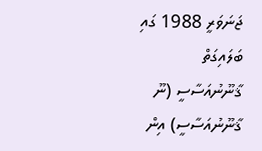ޖަނަވަރީ 1988 ގައި ބަލައިގަތް ޤާނޫނުއަސާސީ (ނޫ ޤާނޫނުއަސާސީ) އިން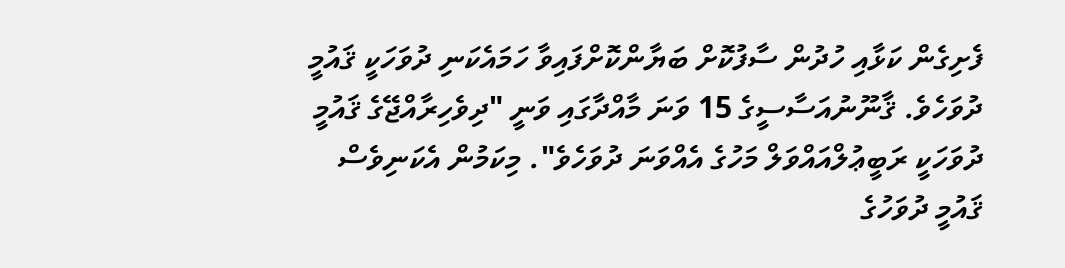ފެށިގެން ކަޅާއި ހުދުން ސާފުކޮށް ބަޔާންކޮށްފައިވާ ހަމައެކަނި ދުވަހަކީ ޤައުމީ ދުވަހެވެ. ޤާނޫނުއަސާސީގެ 15 ވަނަ މާއްދާގައި ވަނީ "ދިވެހިރާއްޖޭގެ ޤައުމީ ދުވަހަކީ ރަބީޢުލްއައްވަލް މަހުގެ އެއްވަނަ ދުވަހެވެ". މިކަމުން އެކަނިވެސް ޤައުމީ ދުވަހުގެ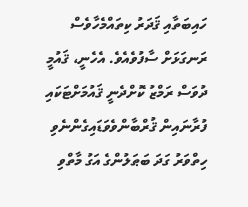ހައިބަތާއި ޤަދަރު ކިތައްމެހާވެސް ރަނގަޅަށް ސާފުވެއެވެ. އެހެނީ، ޤައުމީ ދުވަސް ރަމްޒު ކޮށްދެނީ ޤައުމަށްޓަކައި ފުރާނައިން ޤުރްބާންވެވަޑައިގެންނެވި ހިތްވަރު ގަދަ ބަޠަލުންގެ އަގު މާތްވި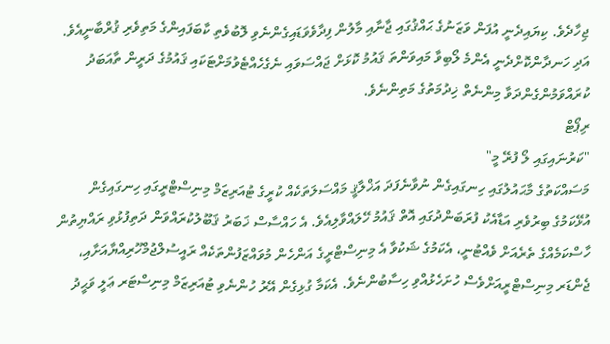ޖިހާދެވެ. ކިޔައިދެނީ އުފަން ވަޒަނުގެ ޙައްޤުގައި ޖާނާއި މާލުން ފިދާވެވަޑައިގެންނެވި ލޮބުވެތި ކާބަފައިންގެ މަތިވެރި ޤުރްބާނީއެވެ. އަދި ހަނދާންކޮށްދެނީ އެންމެ ލޯބިވާ މައިވަންތަ ޤައުމު ކޮޅަށް ޖައްސަވައި ނެގެހެއްޓެވުމަށްޓަކައި ޤައުމުގެ ދަރީން ތާއަބަދު ކުރައްވަމުންގެންދަވާ މިންނެތް ޚިދުމަތުގެ މަތިންނެވެ.
ރިޕޯޓް
"ކަރުނައިގައި ލޯ ފުރޭ މީ"
މަސައްކަތުގެ މާޙައުލުގައި ހިނގައިގެން ނުވާނެފަދަ އަޚްލާޤީ މައްސަލަތަކެއް ކުރީގެ ޓުއަރިޒަމް މިނިސްޓްރީގައި ހިނގައިގެން އުޅޭކަމުގެ ބިރުވެރި އަޑާއެކު ފުރަބަންދުގައި އޮތް ޤައުމު ހޭލައްވާލިއެވެ. އެ ހައްސާސް ޚަބަރު ޤަބޫލުކުރައްވަން ދަތިފުޅުވި ރައްޔިތުން ހާސްކަމެއްގެ ތެރެއަށް ވެއްޓުނީ، އެކަމުގެ ޝަކުވާ އެ މިނިސްޓްރީގެ އަންހެން މުވައްޒަފުންތަކެއް ރައީސުލްޖުމްހޫރިއްޔާއަށާއި، ޖެންޑަރ މިނިސްޓްރީއަށްވެސް ހުށަހެޅުއްވި ހިސާބުންނެވެ. އެކަމާ ގުޅިގެން އޭރު ހުންނެވި ޓުއަރިޒަމް މިނިސްޓަރ ޢަލީ ވަޙީދު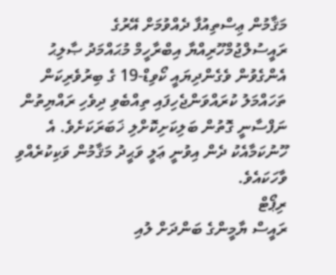މަޤާމުން ޢިސްތިއުފާ ދެއްވުމަށް އޭރުގެ ރައީސުލްޖުމްހޫރިއްޔާ އިބްރާހީމް މުޙައްމަދު ޞާލިޙު އެންގެވުން ވެގެންދިޔައީ ކޯވިޑް-19 ގެ ބިރުވެރިކަން ތަހައްމަލު ކުރައްވަންޖެހިފައި ތިއްބެވި ދިވެހި ރައްޔިތުން ނަފްސާނީ ގޮތުން ބަލިކަށިކޮށްލި ޚަބަރަކަށެވެ. އެ ހޫނުކަމާއެކު ދެން އިވުނީ ޢަލީ ވަޙީދު މަޤާމުން ވަކިކުރެއްވި ވާހަކައެވެ.
ރިޕޯޓް
ރައީސް ޔާމީންގެ ބަންދަށް ލުއި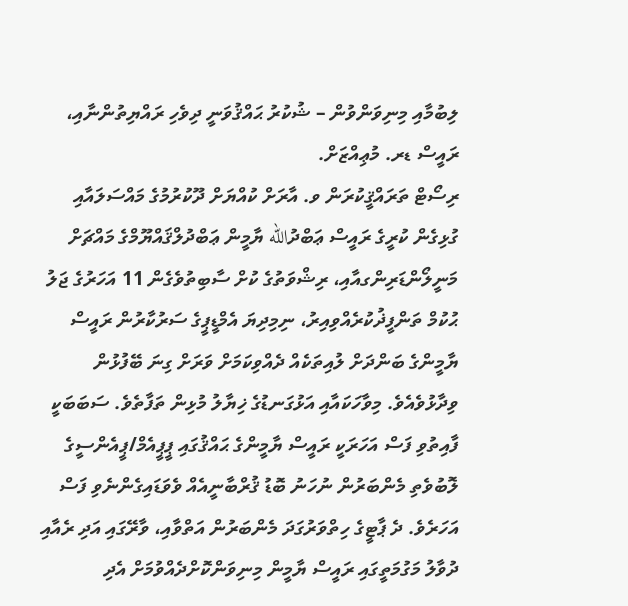ލިބުމާއި މިނިވަންވުން – ޝުކުރު ޙައްޤުވަނީ ދިވެހި ރައްޔިތުންނާއި، ރައީސް ޑރ. މުޢިއްޒަށް.
ރިސޯޓް ތަރައްޤީކުރަން ވ. އާރަށް ކުއްޔަށް ދޫކުރުމުގެ މައްސަލައާއި ގުޅިގެން ކުރީގެ ރައީސް ޢަބްދުالله ޔާމީން ޢަބްދުލްޤައްޔޫމްގެ މައްޗަށް މަނީލޯންޑަރިންގއާއި، ރިޝްވަތުގެ ކުށް ސާބިތުވެގެން 11 އަހަރުގެ ޖަލު ޙުކުމް ތަންފީޛުކުރެއްވިއިރު، ނިމިދިޔަ އެމްޑީޕީގެ ސަރުކާރުން ރައީސް ޔާމީންގެ ބަންދަށް ލުއިތަކެއް ދެއްވިކަމަށް ވަރަށް ގިނަ ބޭފުޅުން ވިދާޅުވެއެވެ. މިވާހަކައާއި އަޅުގަނޑުގެ ޚިޔާލު މުޅިން ތަފާތެވެ. ސަބަބަކީ ފާއިތުވި ފަސް އަހަރަކީ ރައީސް ޔާމީންގެ ޙައްޤުގައި ޕީޕީއެމް/ޕީއެންސީގެ ލޮބުވެތި މެންބަރުން ނުހަނު ބޮޑު ޤުރްބާނީއެއް ވެވަޑައިގެންނެވި ފަސް އަހަރެވެ. ދެ ޕާޓީގެ ހިތްވަރުގަދަ މެންބަރުން އަތްވާއި، ވާރޭގައި އަދި ރެއާއި ދުވާލު މަގުމަތީގައި ރައީސް ޔާމީން މިނިވަންކޮށްދެއްވުމަށް އެދި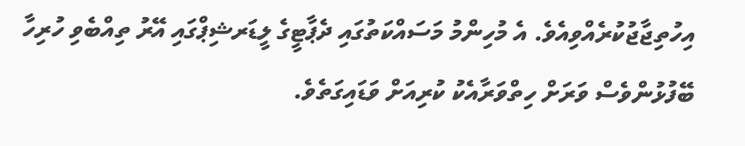އިހުތިޖާޖުކުރެއްވިއެވެ. އެ މުހިންމު މަސައްކަތުގައި ދެޕާޓީގެ ލީޑަރޝިޕްގައި އޭރު ތިއްބެވި ހުރިހާ ބޭފުޅުންވެސް ވަރަށް ހިތްވަރާއެކު ކުރިއަށް ވަޑައިގަތެވެ.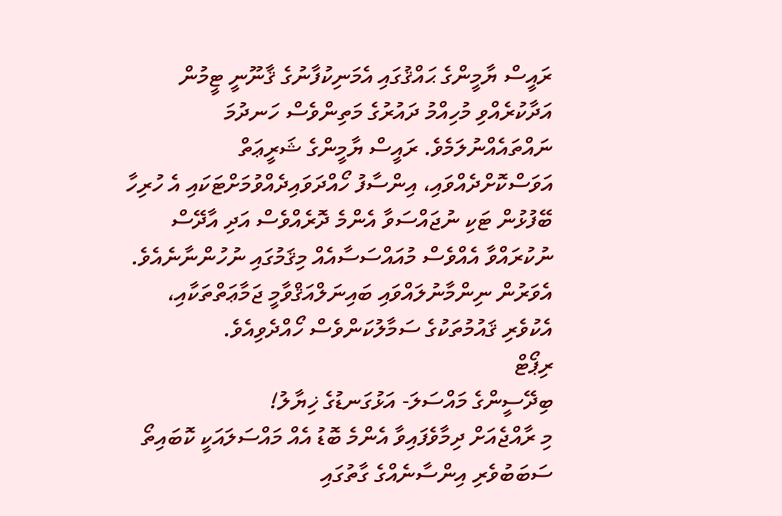ރައީސް ޔާމީންގެ ޙައްޤުގައި އެމަނިކުފާނުގެ ޤާނޫނީ ޓީމުން އަދާކުރެއްވި މުހިއްމު ދައުރުގެ މަތިންވެސް ހަނދުމަ ނައްތައެއްނުލަމެވެ. ރައީސް ޔާމީންގެ ޝަރީޢަތް އަވަސްކޮށްދެއްވައި، އިންސާފު ހޯއްދަވައިދެއްވުމަށްޓަކައި އެ ހުރިހާ ބޭފުޅުން ޓަކި ނުޖައްސަވާ އެންމެ ދޮރެއްވެސް އަދި އާދޭސް ނުކުރައްވާ އެއްވެސް މުއައްސަސާއެއް މިޤަމުގައި ނުހުންނާނެއެވެ. އެވަރުން ނިންމާނުލައްވައި ބައިނަލްއަޤްވާމީ ޖަމާޢަތްތަކާއި، އެކުވެރި ޤައުމުތަކުގެ ސަމާލުކަންވެސް ހޯއްދެވިއެވެ.
ރިޕޯޓް
ބިދޭސީންގެ މައްސަލަ- އަޅުގަނޑުގެ ޚިޔާލު!
މި ރާއްޖެއަށް ދިމާވެފައިވާ އެންމެ ބޮޑު އެއް މައްސަލައަކީ ކޮބައިތޯ ސަބަބުވެރި އިންސާނެއްގެ ގާތުގައި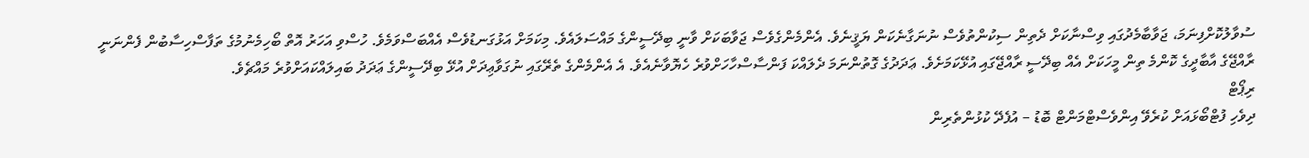ސުވާލުކޮށްފިނަމަ، ޖަވާބާމެދުގައި ވިސްނާކަށް ދެތިން ސިކުންތުވެސް ނުނަގާނެކަން ޔަޤީނެވެ. އެންމެންގެވެސް ޖަވާބަކަށް ވާނީ ބިދޭސީންގެ މައްސަލައެވެ. މިކަމަށް އަޅުގަނޑުވެސް އެއްބަސްވަމެވެ. ހުސްވި އަހަރު އޮތް ބޯހިމެނުމުގެ ތަފާސްހިސާބުން ފެންނަނީ ރާއްޖޭގެ އާބާދީގެ ކޮންމެ ތިން މީހަކަށް އެއް ބިދޭސީ ރާއްޖޭގައި އުޅޭކަމަށެވެ. ޢަދަދުގެ ގޮތުންނަމަ ދެލައްކަ ފަންސާސްހާހަށްވުރެ ހެޔޮވާނެއެވެ. އެ އެންމެންގެ ތެރޭގައި ނުގަވާޢިދަށް އުޅޭ ބިދޭސީންގެ ޢަދަދު ބައިލައްކައަށްވުރެ މައްޗެވެ.
ރިޕޯޓް
ދިވެހި ފުޓްބޯޅައަށް ކުރެވޭ އިންވެސްޓްމަންޓް ބޮޑު – އުފެދޭ ކުޅުންތެރިން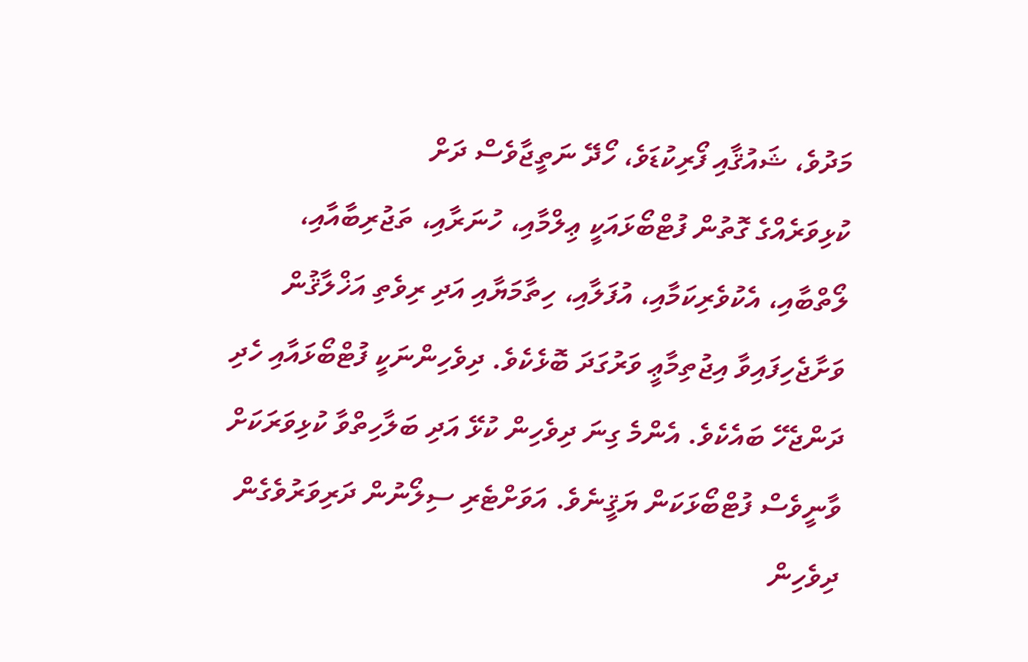މަދުވެ، ޝައުޤާއި ފޯރިކުޑަވެ، ހޯދޭ ނަތީޖާވެސް ދަށް
ކުޅިވަރެއްގެ ގޮތުން ފުޓްބޯޅައަކީ ޢިލްމާއި، ހުނަރާއި، ތަޖުރިބާއާއި، ލޯތްބާއި، އެކުވެރިކަމާއި، އުފަލާއި، ހިތާމަޔާއި އަދި ރިވެތި އަޚްލާޤުން ވަށާޖެހިފައިވާ އިޖުތިމާޢީ ވަރުގަދަ ބޮޅެކެވެ. ދިވެހިންނަކީ ފުޓްބޯޅައާއި ހެދި ދަންޖެހޭ ބައެކެވެ. އެންމެ ގިނަ ދިވެހިން ކުޅޭ އަދި ބަލާހިތްވާ ކުޅިވަރަކަށް ވާނީވެސް ފުޓްބޯޅަކަން ޔަޤީނެވެ. އަވަށްޓެރި ސިލޯނުން ދަރިވަރުވެގެން ދިވެހިން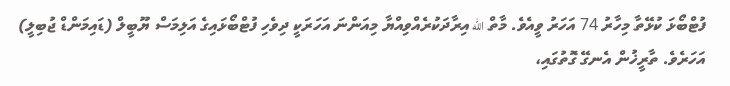ފުޓްބޯޅަ ކުޅޭތާ މިހާރު 74 އަހަރު ވީއެވެ. މާތް الله އިރާދަކުރެއްވިއްޔާ މިއަންނަ އަހަރަކީ ދިވެހި ފުޓްބޯޅައިގެ އަލިމަސް ޔޫބީލް (ޑައިމަންޑް ޖުބިލީ) އަހަރެވެ. ތާރީޚުން އެނގޭ ގޮތުގައި،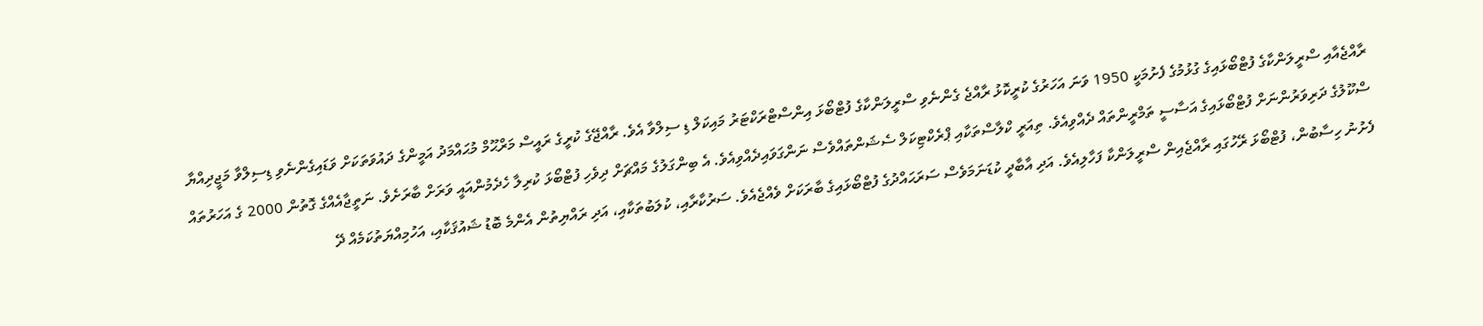ރާއްޖެއާއި ސްރީލަންކާގެ ފުޓްބޯޅައިގެ ގުޅުމުގެ ފެށުމަކީ 1950 ވަނަ އަހަރުގެ ކުރީކޮޅު ރާއްޖެ ގެންނެވި ސްރީލަންކާގެ ފުޓްބޯޅަ އިންސްޓްރަކްޓަރު މައިކަލް ޑި ސިލްވާ އެވެ. ރާއްޖޭގެ ކުރީގެ ރައީސް މަރްޙޫމް މުޙައްމަދު އަމީންގެ ދައުވަތަކަށް ވަޑައިގެންނެވި ޑިސިލްވާ މަޖީދިއްޔާ ސްކޫލުގެ ދަރިވަރުންނަށް ފުޓްބޯޅައިގެ އަސާސީ ތަމްރީންތައް ދެއްވިއެވެ. ތިއަރީ ކްލާސްތަކާއި ޕްރެކްޓިކަލް ސެޝަންތައްވެސް ނަންގަވައިދެއްވިއެވެ. އެ ބިންގަލުގެ މައްޗަށް ދިވެހި ފުޓްބޯޅަ ކުރިލާ ހެދެމުންއައީ ވަރަށް ބާރަށެވެ. ނަތީޖާއެއްގެ ގޮތުން 2000 ގެ އަހަރުތައް ފެށުނު ހިސާބުން، ފުޓްބޯޅަ ރޭހުގައި ރާއްޖެއިން ސްރީލަންކާ ފަހާލިއެވެ. އަދި އާބާދީ ކުޑަނަމަވެސް ސަރަޙައްދުގެ ފުޓްބޯޅައިގެ ބާރަކަށް ވެއްޖެއެވެ. ސަރުކާރާއި، ކުލަބުތަކާއި، އަދި ރައްޔިތުން އެންމެ ބޮޑު ޝައުޤަކާއި، އަހުމިއްޔަތުކަމެއް ދޭ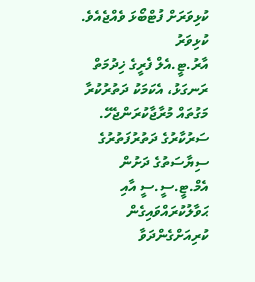ކުޅިވަރަށް ފުޓްބޯޅަ ވެއްޖެއެވެ.
ކުޅިވަރު
އާރު.ޓީ.އެލް ފެރީގެ ޚިދުމަތް ރަނގަޅު، އެކަމަކު ދަތުރުކުރާ މަގުތައް މުރާޖާކުރަންޖެހޭ.
ސަރުކާރުގެ ދަތުރުފަތުރުގެ ސިޔާސަތުގެ ދަށުން އެމް.ޓީ.ސީ.ސީ އާއި ޙަވާލުކުރައްވައިގެން ކުރިއަށްގެންދަވާ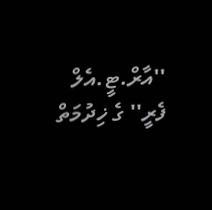''އާރް.ޓީ.އެލް ފެރީ'' ގެ ޚިދުމަތް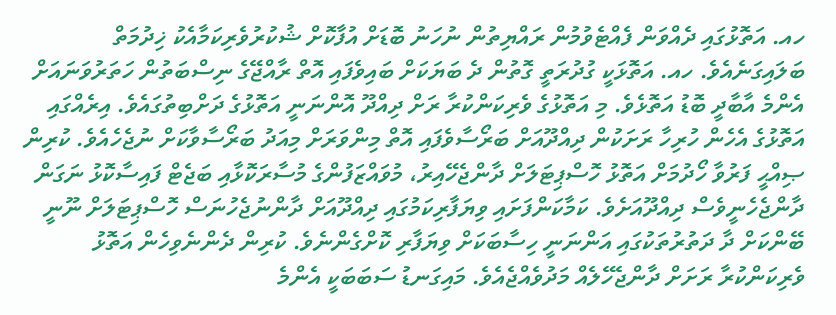ހއ. އަތޮޅުގައި ދެއްވަން ފެއްޓެވުމުން ރައްޔިތުން ނުހަނު ބޮޑަށް އުފާކޮށް ޝުކުރުވެރިކަމާއެކު ޚިދުމަތް ބަލައިގަނެއެވެ. ހއ. އަތޮޅަކީ ގުދުރަތީ ގޮތުން ދެ ބަޔަކަށް ބައިވެފައި އޮތް ރާއްޖޭގެ ނިސްބަތުން ހަތަރުވަނައަށް އެންމެ އާބާދީ ބޮޑު އަތޮޅެވެ. މި އަތޮޅުގެ ވެރިކަންކުރާ ރަށް ދިއްދޫ އޮންނަނީ އަތޮޅުގެ ދަށްބިތުގައެވެ. އިރެއްގައި އަތޮޅުގެ އެހެން ހުރިހާ ރަށަކުން ދިއްދޫއަށް ބަރޯސާވެފައި އޮތް މިންވަރަށް މިއަދު ބަރޯސާވާކަށް ނުޖެހެއެވެ. ކުރިން ޞިއްޙީ ފަރުވާ ހޯދުމަށް އަތޮޅު ހޮސްޕިޓަލަށް ދާންޖެހޭއިރު، މުވައްޒަފުންގެ މުސާރަކޮޅާއި ބަޖެޓް ފައިސާކޮޅު ނަގަން ދާންޖެހެނީވެސް ދިއްދޫއަށެވެ. ކަމާކަންފަށައި ވިޔަފާރިކަމުގައި ދިއްދޫއަށް ދާންނުޖެހުނަސް ހޮސްޕިޓަލަށް ނޫނީ ބޭންކަށް ދާ ދަތުރުތަކުގައި އަންނަނީ ހިސާބަކަށް ވިޔަފާރި ކޮށްގެންނެވެ. ކުރިން ދެންނެވިހެން އަތޮޅު ވެރިކަންކުރާ ރަށަށް ދާންޖެހޭލެއް މަދުވެއްޖެއެވެ. މައިގަނޑު ސަބަބަކީ އެންމެ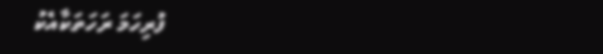ފުރިހަމަ ރަހަތަކާއެކު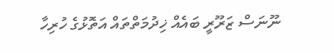ނޫނަސް ޒަރޫރީ ބައެއް ޚިދުމަތްތައް އަތޮޅުގެ ހުރިހާ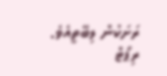ރަށަކުން ލިބޭތީއެވެ.
ރިޕޯޓް